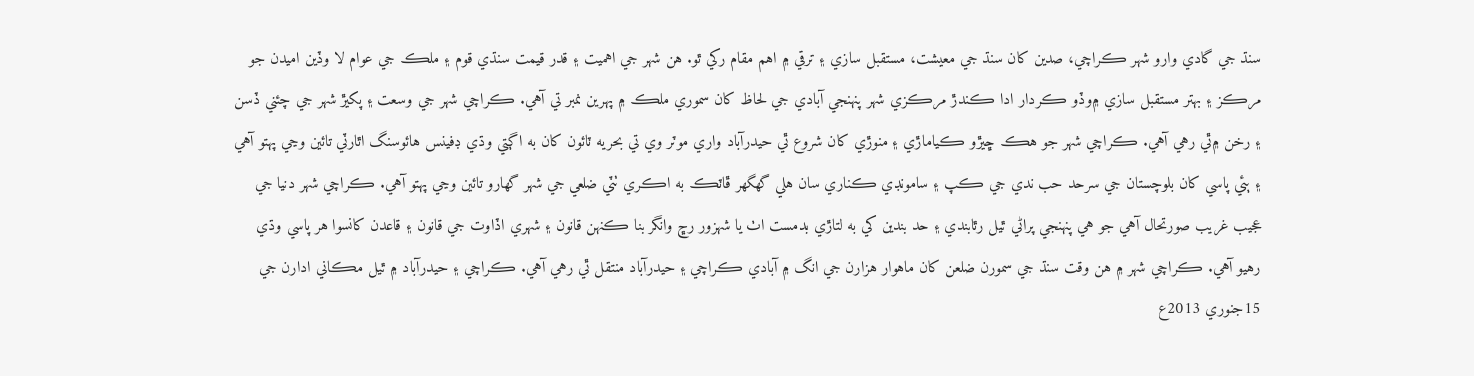سنڌ جي گادي وارو شهر ڪراچي، صدين کان سنڌ جي معيشت، مستقبل سازي ۽ ترقي ۾ اهم مقام رکي ٿو. هن شهر جي اهميت ۽ قدر قيمت سنڌي قوم ۽ ملڪ جي عوام لا وڏين اميدن جو مرڪز ۽ بهتر مستقبل سازي ۾وڏو ڪردار ادا ڪندڙ مرڪزي شهر پنهنجي آبادي جي لحاظ کان سموري ملڪ ۾ پهرين نمبر تي آهي. ڪراچي شهر جي وسعت ۽ پکيڙ شهر جي چئني ڏسن ۽ رخن ۾ٿي رهي آهي. ڪراچي شهر جو هڪ ڇيڙو ڪياماڙي ۽ منوڙي کان شروع ٿي حيدرآباد واري موٽر وي تي بحريه ٽائون کان به اڳتي وڌي ڊفينس هائوسنگ اٿارٽي تائين وڃي پهتو آهي ۽ ٻئي پاسي کان بلوچستان جي سرحد حب ندي جي ڪپ ۽ سامونڊي ڪناري سان هلي گهگهر ڦاٽڪ به اڪري ٺٽي ضلعي جي شهر گهارو تائين وڃي پهتو آهي. ڪراچي شهر دنيا جي عجيب غريب صورتحال آهي جو هي پنهنجي پراڻي ٿيل رٿابندي ۽ حد بندين کي به لتاڙي بدمست اٺ يا شهزور رڇ وانگر بنا ڪنهن قانون ۽ شهري اڏاوت جي قانون ۽ قاعدن کانسوا هر پاسي وڌي رهيو آهي. ڪراچي شهر ۾ هن وقت سنڌ جي سمورن ضلعن کان ماهوار هزارن جي انگ ۾ آبادي ڪراچي ۽ حيدرآباد منتقل ٿي رهي آهي. ڪراچي ۽ حيدرآباد ۾ ٿيل مڪاني ادارن جي 15جنوري 2013ع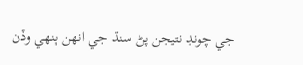جي چونڊ نتيجن پڻ سنڌ جي انهن ٻنهي وڏن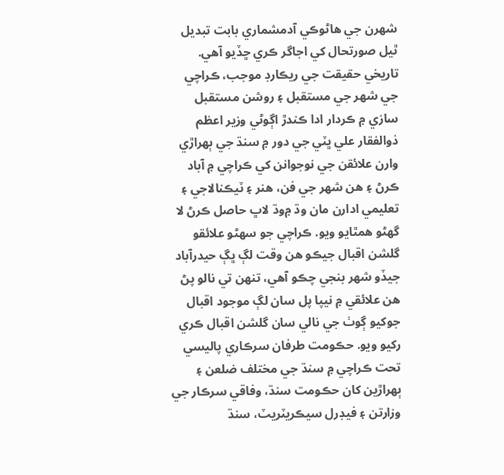شهرن جي هاڻوڪي آدمشماري بابت تبديل ٿيل صورتحال کي اجاگر ڪري ڇڏيو آهي.
تاريخي حقيقت جي ريڪارڊ موجب، ڪراچي جي شهر جي مستقبل ۽ روشن مستقبل سازي ۾ ڪردار ادا ڪندڙ اڳوڻي وزير اعظم ذوالفقار علي ڀٽي جي دور ۾ سنڌ جي ٻهراڙي وارن علائقن جي نوجوانن کي ڪراچي ۾ آباد ڪرڻ ۽ هن شهر جي فن، هنر ۽ ٽيڪنالاجي ۽ تعليمي ادارن مان وڌ ۾وڌ لاڀ حاصل ڪرڻ لا گهڻو همٿايو ويو. ڪراچي جو سهڻو علائقو گلشن اقبال جيڪو هن وقت لڳ ڀڳ حيدرآباد جيڏو شهر بنجي چڪو آهي، تنهن تي نالو پڻ هن علائقي ۾ نيپا پل سان لڳ موجود اقبال جوکيو ڳوٺ جي نالي سان گلشن اقبال ڪري رکيو ويو. حڪومت طرفان سرڪاري پاليسي تحت ڪراچي ۾ سنڌ جي مختلف ضلعن ۽ ٻهراڙين کان حڪومت سنڌ، وفاقي سرڪار جي وزارتن ۽ فيڊرل سيڪريٽريٽ، سنڌ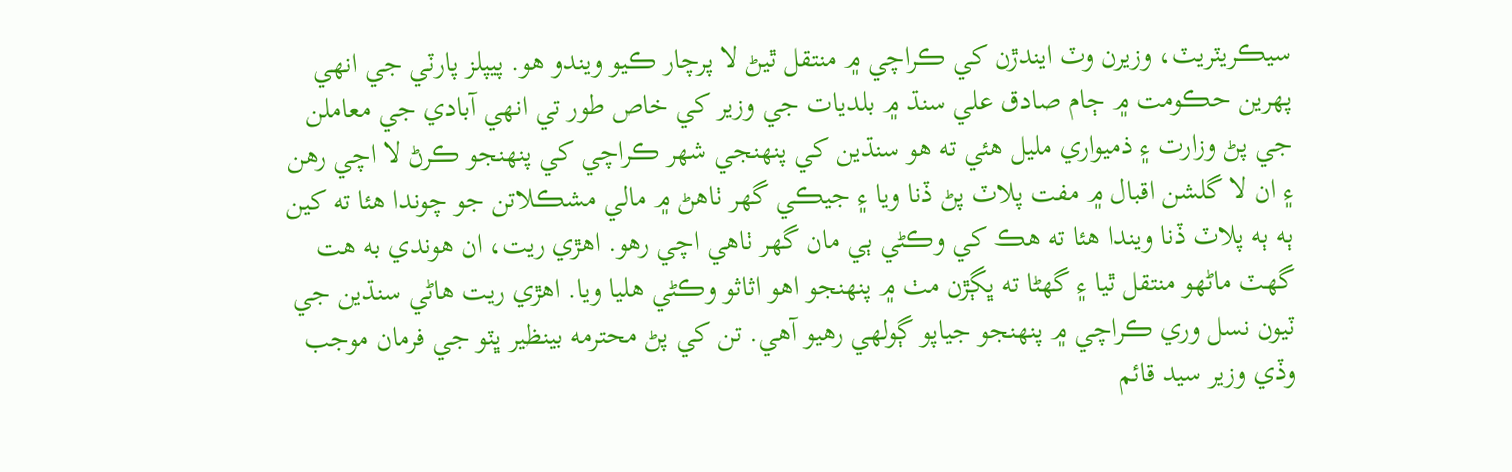سيڪريٽريٽ، وزيرن وٽ ايندڙن کي ڪراچي ۾ منتقل ٿيڻ لا پرچار ڪيو ويندو هو. پيپلز پارٽي جي انهي پهرين حڪومت ۾ ڄام صادق علي سنڌ ۾ بلديات جي وزير کي خاص طور تي انهي آبادي جي معاملن جي پڻ وزارت ۽ ذميواري مليل هئي ته هو سنڌين کي پنهنجي شهر ڪراچي کي پنهنجو ڪرڻ لا اچي رهن ۽ ان لا گلشن اقبال ۾ مفت پلاٽ پڻ ڏنا ويا ۽ جيڪي گهر ٺاهڻ ۾ مالي مشڪلاتن جو چوندا هئا ته کين ٻه ٻه پلاٽ ڏنا ويندا هئا ته هڪ کي وڪڻي ٻي مان گهر ٺاهي اچي رهو. اهڙي ريت، ان هوندي به هت گهٽ ماڻهو منتقل ٿيا ۽ گهڻا ته ڀڳڙن مٺ ۾ پنهنجو اهو اثاثو وڪڻي هليا ويا. اهڙي ريت هاڻي سنڌين جي ٽيون نسل وري ڪراچي ۾ پنهنجو جياپو ڳولهي رهيو آهي. تن کي پڻ محترمه بينظير ڀٽو جي فرمان موجب وڏي وزير سيد قائم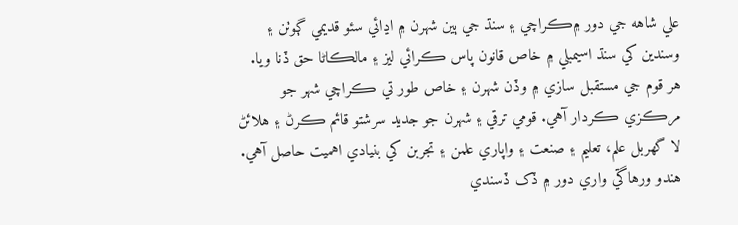علي شاهه جي دور ۾ڪراچي ۽ سنڌ جي ٻين شهرن ۾ اڍائي سئو قديمي ڳوٺن ۽ وسندين کي سنڌ اسيمبلي ۾ خاص قانون پاس ڪرائي ليز ۽ مالڪاڻا حق ڏنا ويا.
هر قوم جي مستقبل سازي ۾ وڏن شهرن ۽ خاص طور تي ڪراچي شهر جو مرڪزي ڪردار آهي. قومي ترقي ۽ شهرن جو جديد سرشتو قائم ڪرڻ ۽ هلائڻ لا گهربل علم، تعليم ۽ صنعت ۽ واپاري علمن ۽ تجربن کي بنيادي اهميت حاصل آهي. هندو ورهاڱي واري دور ۾ ڏک ڏسندي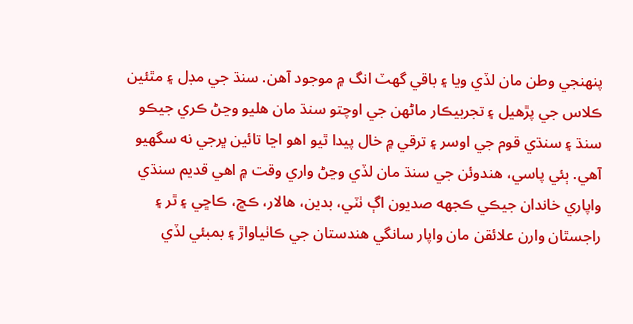پنهنجي وطن مان لڏي ويا ۽ باقي گهٽ انگ ۾ موجود آهن. سنڌ جي مڊل ۽ مٿئين ڪلاس جي پڙهيل ۽ تجربيڪار ماڻهن جي اوچتو سنڌ مان هليو وڃڻ ڪري جيڪو سنڌ ۽ سنڌي قوم جي اوسر ۽ ترقي ۾ خال پيدا ٿيو اهو اڃا تائين ڀرجي نه سگهيو آهي. ٻئي پاسي، هندوئن جي سنڌ مان لڏي وڃڻ واري وقت ۾ اهي قديم سنڌي واپاري خاندان جيڪي ڪجهه صديون اڳ ٺٽي، بدين، هالار، ڪڇ، ڪاڇي ۽ ٿر ۽ راجسٿان وارن علائقن مان واپار سانگي هندستان جي ڪاٺياواڙ ۽ بمبئي لڏي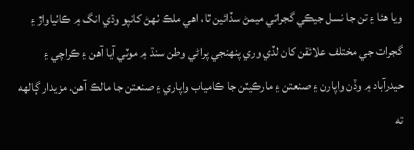ويا هئا ۽ تن جا نسل جيڪي گجراتي ميمڻ سڏائين ٿا، اهي ملڪ ٺهڻ کانپو وڌي انگ ۾ ڪاٺياواڙ ۽ گجرات جي مختلف علائقن کان لڏي وري پنهنجي پراڻي وطن سنڌ ۾ موٽي آيا آهن ۽ ڪراچي ۽ حيدرآباد ۾ وڏن واپارن ۽ صنعتن ۽ مارڪيٽن جا ڪامياب واپاري ۽ صنعتن جا مالڪ آهن. مزيدار ڳالهه ته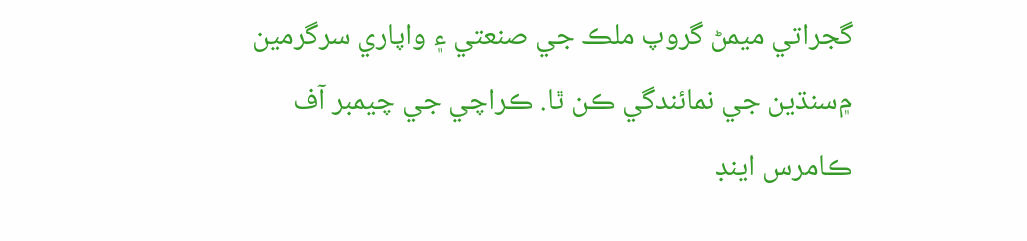گجراتي ميمڻ گروپ ملڪ جي صنعتي ۽ واپاري سرگرمين ۾سنڌين جي نمائندگي ڪن ٿا. ڪراچي جي چيمبر آف ڪامرس اينڊ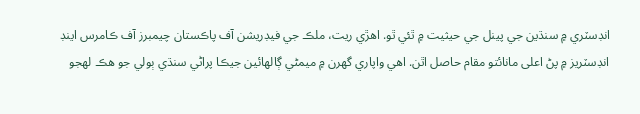انڊسٽري ۾ سنڌين جي پينل جي حيثيت ۾ ٿئي ٿو. اهڙي ريت، ملڪ جي فيڊريشن آف پاڪستان چيمبرز آف ڪامرس اينڊ انڊسٽريز ۾ پڻ اعلى مانائتو مقام حاصل اٿن. اهي واپاري گهرن ۾ ميمڻي ڳالهائين جيڪا پراڻي سنڌي ٻولي جو هڪ لهجو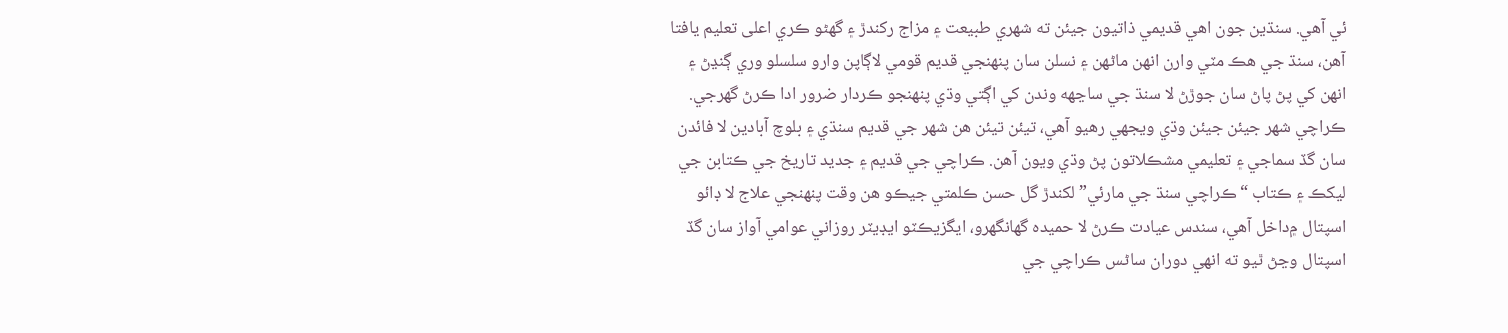ئي آهي. سنڌين جون اهي قديمي ذاتيون جيئن ته شهري طبيعت ۽ مزاج رکندڙ ۽ گهڻو ڪري اعلى تعليم يافتا آهن، سنڌ جي هڪ مٽي وارن انهن ماڻهن ۽ نسلن سان پنهنجي قديم قومي لاڳاپن وارو سلسلو وري ڳنڍڻ ۽ انهن کي پڻ پاڻ سان جوڙڻ لا سنڌ جي ساڃهه وندن کي اڳتي وڌي پنهنجو ڪردار ضرور ادا ڪرڻ گهرجي.
ڪراچي شهر جيئن جيئن وڌي ويجهي رهيو آهي، تيئن تيئن هن شهر جي قديم سنڌي ۽ بلوچ آبادين لا فائدن سان گڏ سماجي ۽ تعليمي مشڪلاتون پڻ وڌي ويون آهن. ڪراچي جي قديم ۽ جديد تاريخ جي ڪتابن جي ليکڪ ۽ ڪتاب “ڪراچي سنڌ جي مارئي” لکندڙ گل حسن ڪلمتي جيڪو هن وقت پنهنجي علاج لا ڊائو اسپتال ۾داخل آهي، سندس عيادت ڪرڻ لا حميده گهانگهرو، ايگزيڪٽو ايڊيٽر روزاني عوامي آواز سان گڏ اسپتال وڃڻ ٿيو ته انهي دوران ساڻس ڪراچي جي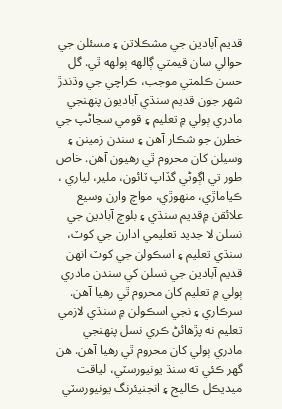قديم آبادين جي مشڪلاتن ۽ مسئلن جي حوالي سان قيمتي ڳالهه ٻولهه ٿي. گل حسن ڪلمتي موجب، ڪراچي جي وڌندڙ شهر جون قديم سنڌي آباديون پنهنجي مادري ٻولي ۾ تعليم ۽ قومي سڃاڻپ جي خطرن جو شڪار آهن ۽ سندن زمينن ۽ وسيلن کان محروم ٿي رهيون آهن. خاص طور تي اڳوڻي گڏاپ ٽائون، ملير، لياري ، ڪياماڙي، منهوڙي، مواچ وارن وسيع علائقن ۾قديم سنڌي ۽ بلوچ آبادين جي نسلن لا جديد تعليمي ادارن جي کوٽ، سنڌي تعليم ۽ اسڪولن جي کوٽ انهن قديم آبادين جي نسلن کي سندن مادري ٻولي ۾ تعليم کان محروم ٿي رهيا آهن. سرڪاري ۽ نجي اسڪولن ۾ سنڌي لازمي تعليم نه پڙهائڻ ڪري نسل پنهنجي مادري ٻولي کان محروم ٿي رهيا آهن. هن گهر ڪئي ته سنڌ يونيورسٽي، لياقت ميديڪل ڪاليج ۽ انجنيئرنگ يونيورسٽي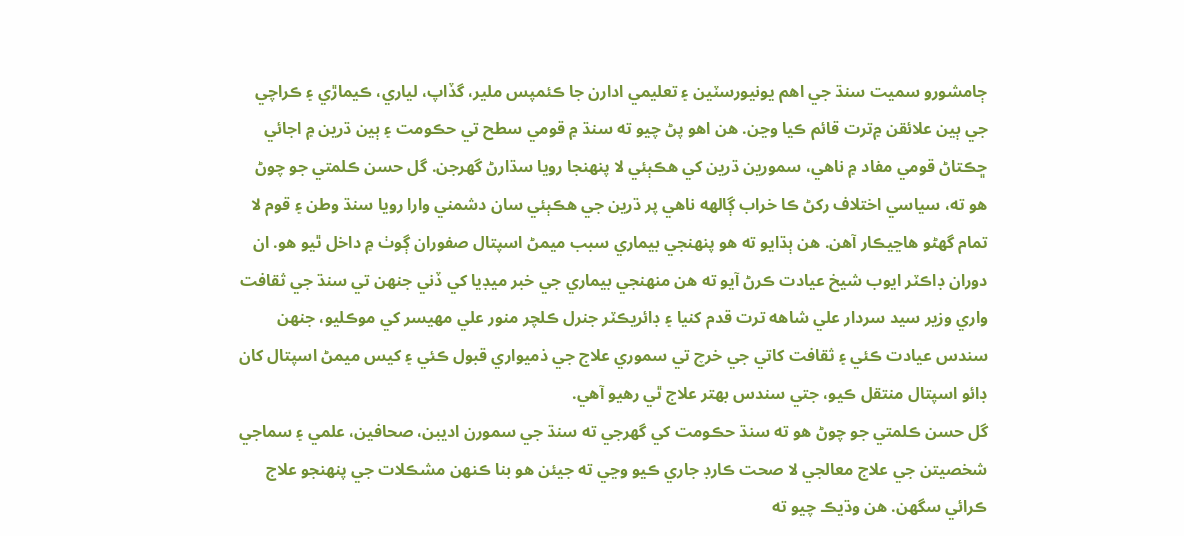ڄامشورو سميت سنڌ جي اهم يونيورسٽين ۽ تعليمي ادارن جا ڪئمپس ملير، گڏاپ، لياري، ڪيماڙي ۽ ڪراچي جي ٻين علائقن ۾ترت قائم ڪيا وڃن. هن اهو پڻ چيو ته سنڌ ۾ قومي سطح تي حڪومت ۽ ٻين ڌرين ۾ اجائي ڇڪتاڻ قومي مفاد ۾ ناهي، سمورين ڌرين کي هڪٻئي لا پنهنجا رويا سڌارڻ گهرجن. گل حسن ڪلمتي جو چوڻ هو ته، سياسي اختلاف رکڻ ڪا خراب ڳالهه ناهي پر ڌرين جي هڪٻئي سان دشمني وارا رويا سنڌ وطن ۽ قوم لا تمام گهڻو هاڃيڪار آهن. هن ٻڌايو ته هو پنهنجي بيماري سبب ميمڻ اسپتال صفوران ڳوٺ ۾ داخل ٿيو هو. ان دوران ڊاڪٽر ايوب شيخ عيادت ڪرڻ آيو ته هن منهنجي بيماري جي خبر ميڊيا کي ڏني جنهن تي سنڌ جي ثقافت واري وزير سيد سردار علي شاهه ترت قدم کنيا ۽ ڊائريڪٽر جنرل ڪلچر منور علي مهيسر کي موڪليو، جنهن سندس عيادت ڪئي ۽ ثقافت کاتي جي خرچ تي سموري علاج جي ذميواري قبول ڪئي ۽ کيس ميمڻ اسپتال کان ڊائو اسپتال منتقل ڪيو، جتي سندس بهتر علاج ٿي رهيو آهي.
گل حسن ڪلمتي جو چوڻ هو ته سنڌ حڪومت کي گهرجي ته سنڌ جي سمورن اديبن، صحافين، علمي ۽ سماجي شخصيتن جي علاج معالجي لا صحت ڪارڊ جاري ڪيو وڃي ته جيئن هو بنا ڪنهن مشڪلات جي پنهنجو علاج ڪرائي سگهن. هن وڌيڪ چيو ته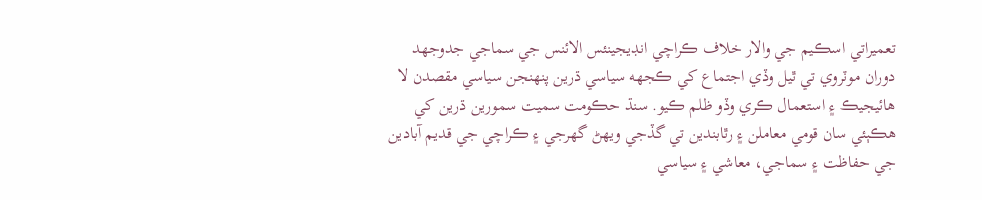تعميراتي اسڪيم جي والار خلاف ڪراچي انڊيجينئس الائنس جي سماجي جدوجهد دوران موٽروي تي ٿيل وڏي اجتماع کي ڪجهه سياسي ڌرين پنهنجن سياسي مقصدن لا هائيجيڪ ۽ استعمال ڪري وڏو ظلم ڪيو. سنڌ حڪومت سميت سمورين ڌرين کي هڪٻئي سان قومي معاملن ۽ رٿابندين تي گڏجي ويهڻ گهرجي ۽ ڪراچي جي قديم آبادين جي حفاظت ۽ سماجي، معاشي ۽ سياسي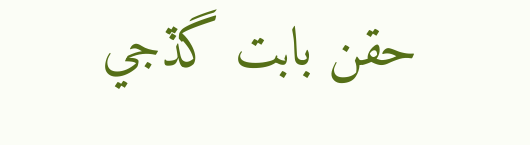حقن بابت گڏجي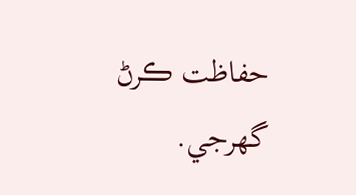حفاظت ڪرڻ گهرجي.